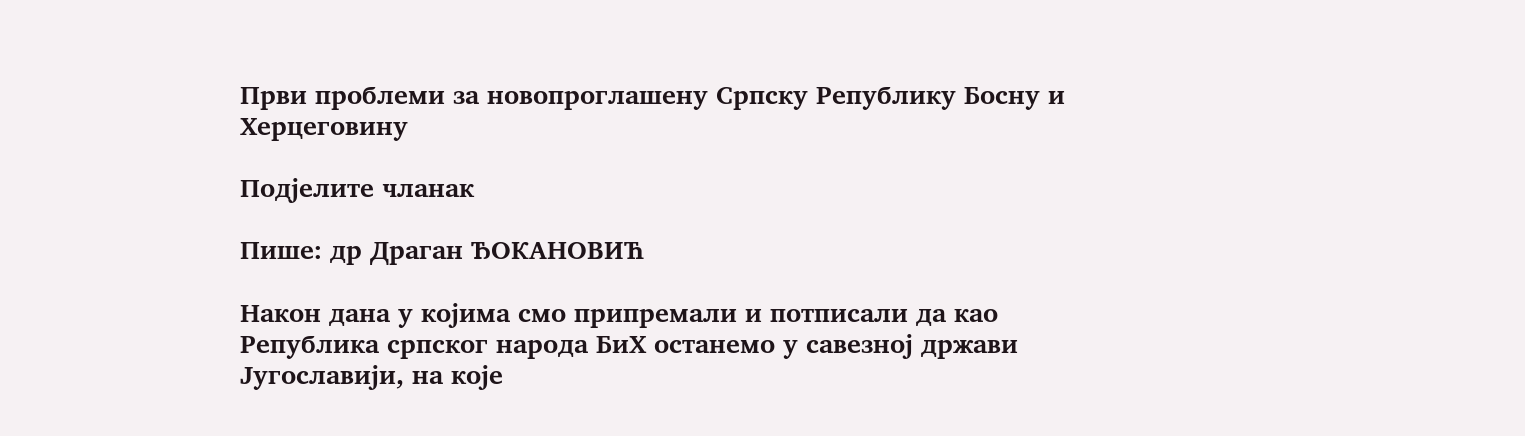Први проблеми за новопроглашену Српску Републику Босну и Херцеговину

Подјелите чланак

Пише: др Драган ЂОКАНОВИЋ

Након дана у којима смо припремали и потписали да као Република српског народа БиХ останемо у савезној држави Југославији, на које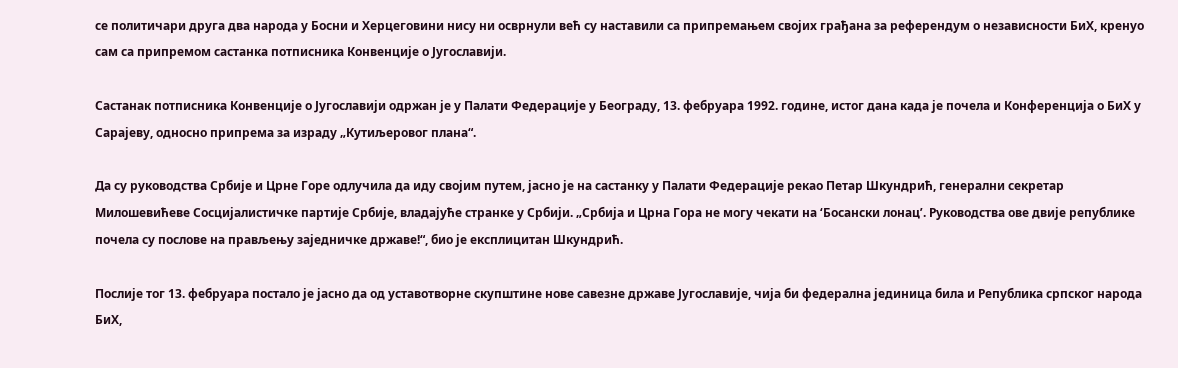се политичари друга два народа у Босни и Херцеговини нису ни осврнули већ су наставили са припремањем својих грађана за референдум о независности БиХ, кренуо сам са припремом састанка потписника Конвенције о Југославији.

Састанак потписника Конвенције о Југославији одржан је у Палати Федерације у Београду, 13. фебруара 1992. године, истог дана када је почела и Конференција о БиХ у Сарајеву, односно припрема за израду „Кутиљеровог плана“.

Да су руководства Србије и Црне Горе одлучила да иду својим путем, јасно је на састанку у Палати Федерације рекао Петар Шкундрић, генерални секретар Милошевићеве Сосцијалистичке партије Србије, владајуће странке у Србији. „Србија и Црна Гора не могу чекати на ‘Босански лонац’. Руководства ове двије републике почела су послове на прављењу заједничке државе!“, био је експлицитан Шкундрић.

Послије тог 13. фебруара постало је јасно да од уставотворне скупштине нове савезне државе Југославије, чија би федерална јединица била и Република српског народа БиХ,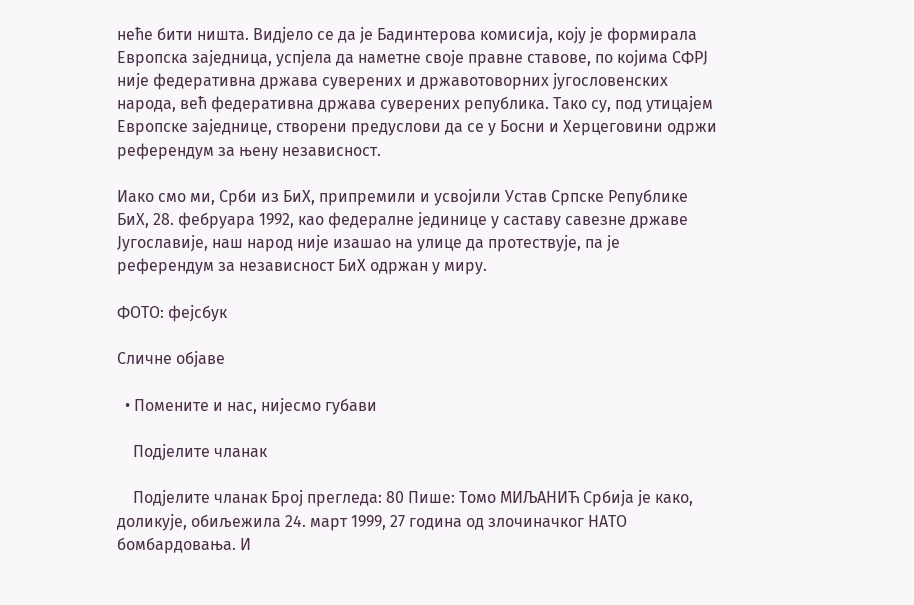неће бити ништа. Видјело се да је Бадинтерова комисија, коју је формирала Европска заједница, успјела да наметне своје правне ставове, по којима СФРЈ није федеративна држава суверених и државотоворних југословенских народа, већ федеративна држава суверених република. Тако су, под утицајем Европске заједнице, створени предуслови да се у Босни и Херцеговини одржи референдум за њену независност.

Иако смо ми, Срби из БиХ, припремили и усвојили Устав Српске Републике БиХ, 28. фебруара 1992, као федералне јединице у саставу савезне државе Југославије, наш народ није изашао на улице да протествује, па је референдум за независност БиХ одржан у миру.

ФОТО: фејсбук

Сличне објаве

  • Помените и нас, нијесмо губави

    Подјелите чланак

    Подјелите чланак Број прегледа: 80 Пише: Томо МИЉАНИЋ Србија је како, доликује, обиљежила 24. март 1999, 27 година од злочиначког НАТО бомбардовања. И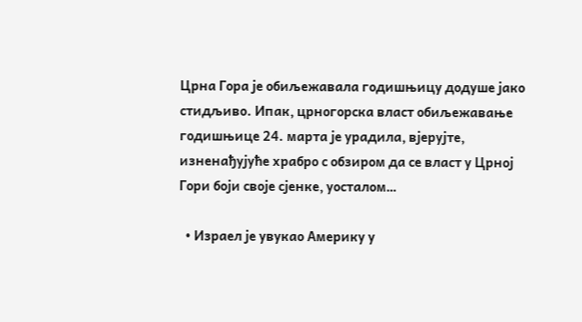Црна Гора је обиљежавала годишњицу додуше јако стидљиво. Ипак, црногорска власт обиљежавање годишњице 24. марта је урадила, вјерујте, изненађујуће храбро с обзиром да се власт у Црној Гори боји своје сјенке, уосталом…

  • Израел је увукао Америку у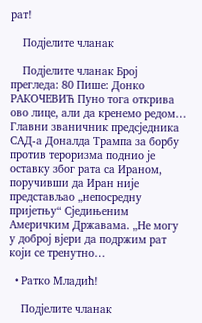рат!

    Подјелите чланак

    Подјелите чланак Број прегледа: 80 Пише: Донко РАКОЧЕВИЋ Пуно тога открива ово лице, али да кренемо редом… Главни званичник предсједника САД-а Доналда Трампа за борбу против тероризма поднио је оставку због рата са Ираном, поручивши да Иран није представљао „непосредну пријетњу“ Сједињеним Америчким Државама. „Не могу у доброј вјери да подржим рат који се тренутно…

  • Ратко Младић!

    Подјелите чланак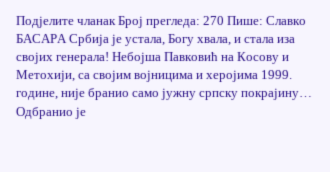Подјелите чланак Број прегледа: 270 Пише: Славко БАСАРА Србија је устала, Богу хвала, и стала иза својих генерала! Небојша Павковић на Косову и Метохији, са својим војницима и херојима 1999. године, није бранио само јужну српску покрајину… Одбранио је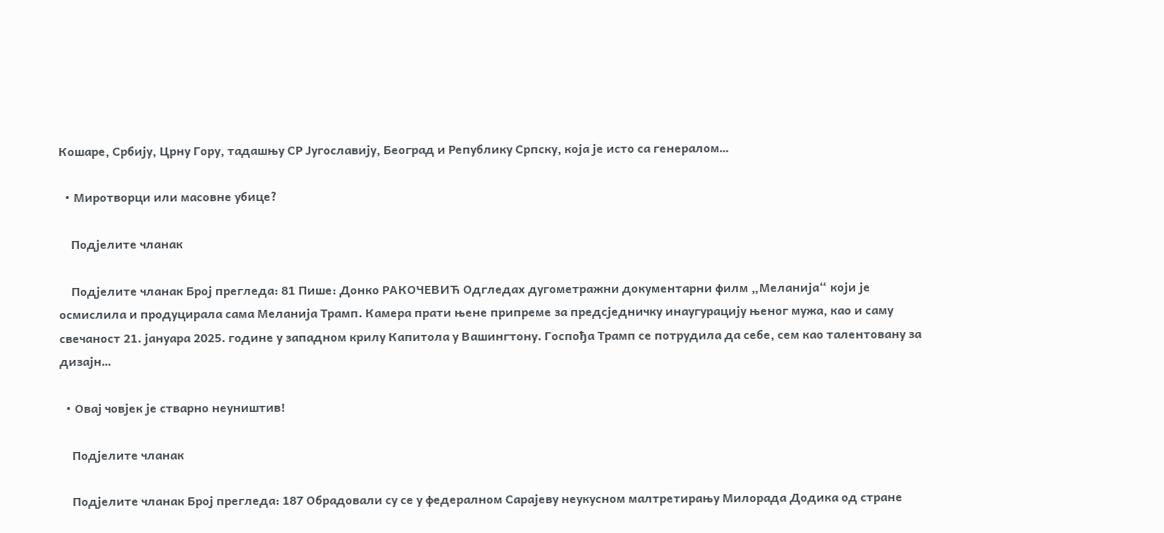Кошаре, Србију, Црну Гору, тадашњу СР Југославију, Београд и Републику Српску, која је исто са генералом…

  • Миротворци или масовне убице?

    Подјелите чланак

    Подјелите чланак Број прегледа: 81 Пише: Донко РАКОЧЕВИЋ Одгледах дугометражни документарни филм „Меланија“ који је осмислила и продуцирала сама Меланија Трамп. Камера прати њене припреме за предсједничку инаугурацију њеног мужа, као и саму свечаност 21. јануара 2025. године у западном крилу Капитола у Вашингтону. Госпођа Трамп се потрудила да себе, сем као талентовану за дизајн…

  • Овај човјек је стварно неуништив!

    Подјелите чланак

    Подјелите чланак Број прегледа: 187 Обрадовали су се у федералном Сарајеву неукусном малтретирању Милорада Додика од стране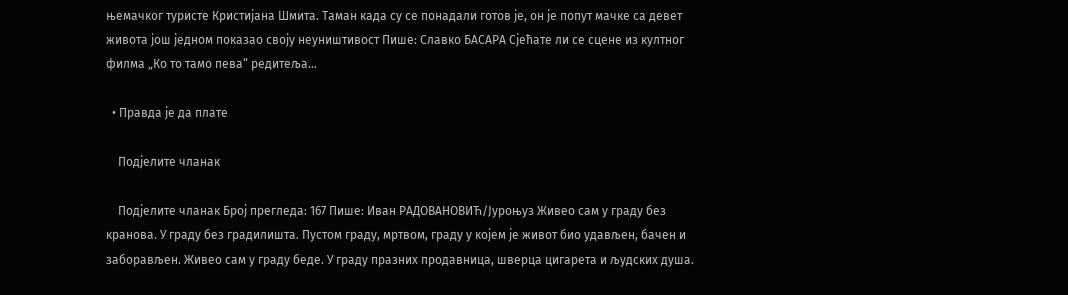њемачког туристе Кристијана Шмита. Таман када су се понадали готов је, он је попут мачке са девет живота још једном показао своју неуништивост Пише: Славко БАСАРА Сјећате ли се сцене из култног филма „Ко то тамо пева“ редитеља…

  • Правда је да плате

    Подјелите чланак

    Подјелите чланак Број прегледа: 167 Пише: Иван РАДОВАНОВИЋ/Јуроњуз Живео сам у граду без кранова. У граду без градилишта. Пустом граду, мртвом, граду у којем је живот био удављен, бачен и заборављен. Живео сам у граду беде. У граду празних продавница, шверца цигарета и људских душа.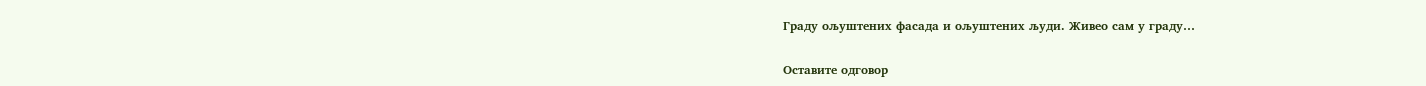Граду ољуштених фасада и ољуштених људи. Живео сам у граду…

Оставите одговор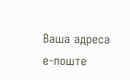Ваша адреса е-поште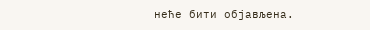неће бити објављена.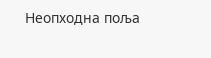Неопходна поља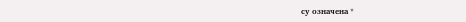су означена *